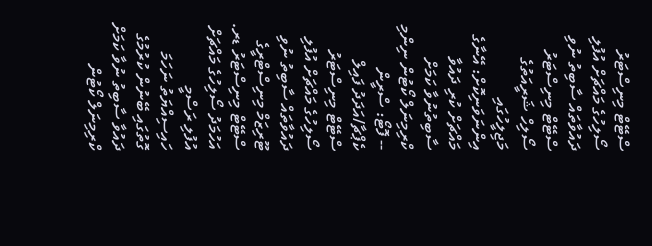ސްޓޭޓް މިނިސްޓަރު ސޯލިހުގެ މައްޗަށް އުފުލި ދައުވާތައް ސާބިތު ނުވި
ސްޓޭޓް މިނިސްޓަރު ސޯލިހް ޝަރީއަތުގެ މަޖިލީހުގައި އިންނަވަނިކޮށް: އޭނާގެ މައްޗަށް ކުރި ދައުވާ ސާބިތުނުވާ ކަމަށް ކްރިމިނަލް ކޯޓުން ނިންމި -- ފޮޓޯ: ސްރީން ކެޕްޗާ/އަދަދު ފައިލް
ސްޓޭޓް މިނިސްޓަރު ސޯލިހުގެ މައްޗަށް އުފުލި ދައުވާތައް ސާބިތު ނުވި
ޓޫރިޒަމް މިނިސްޓްރީގެ ސްޓޭޓް މިނިސްޓަރު ޑރ. އަހުމަދު ސޯލިހުގެ މައްޗަށް އުފުލި ރަސްމީ ހައިސިއްޔަތު ނަހަމަ ގޮތުގައި ބޭނުން ކުރުމުގެ ދައުވާ ސާބިތު ނުވާ ކަމަށް ކްރިމިނަލް ކޯޓުން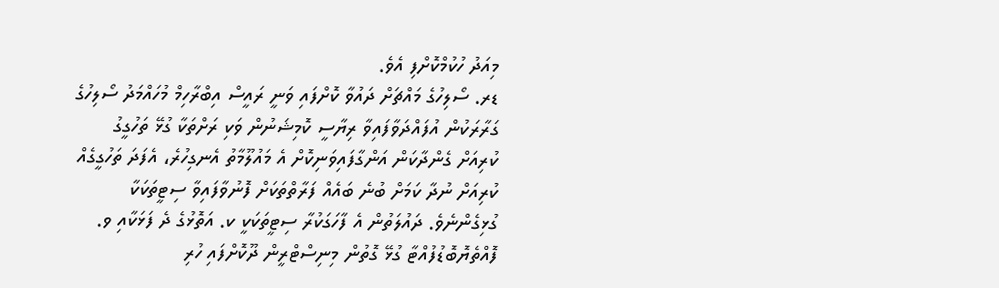މިއަދު ހުކުމްކޮށްފި އެވެ.
ޑރ. ސޯލިހުގެ މައްޗަށް ދައުވާ ކޮށްފައި ވަނީ ރައީސް އިބްރާހިމް މުހައްމަދު ސޯލިހުގެ ގަރާރަކުން އުފައްދަވާފައިވާ ރިޔާސީ ކޮމިޝަނުން ވަކި ރަށްތަކާ ގުޅޭ ތަހުގީގު ކުރިއަށް ގެންދާކަން އަންގާފައިވަނިކޮށް އެ މައުލޫމާތު އެނގިހުރެ، އެފަދަ ތަހުގީގެއް ކުރިއަށް ނުދާ ކަމަށް ބުނެ ބައެއް ފަރާތްތަކަށް ފޮނުވާފައިވާ ސިޓީތަކަކާ ގުޅިގެންނެވެ. ދައުލަތުން އެ ފާހަގަކުރާ ސިޓީތަކަކީ ކ. އަތޮޅުގެ ދެ ފަޅަކާއި ވ. ފޮއްތެޔޮބޮޑުފުއްޓާ ގުޅޭ ގޮތުން މިނިސްޓްރީން ދޫކޮށްފައި ހުރި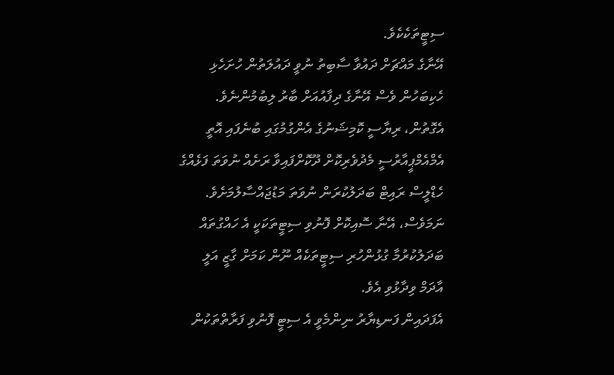ސިޓީތަކެކެވެ.
އޭނާގެ މައްޗަށް ދައުވާ ސާބިތު ނުވީ ދައުލަތުން ހުށަހެޅި ހެކިބަހުން ވެސް އޭނާގެ ދިފާއުއަށް ބާރު ލިބުމުންނެވެ.
އެގޮތުން، ރިޔާސީ ކޮމިޝަނުގެ އެންގުމުގައި ބުނެފައި އޮތީ އެމްއެމްޕީއާރުސީ މެދުވެރިކޮށް ދޫކޮށްފައިވާ ރަށެއް ނުވަތަ ފަޅެއްގެ ހެޑްލީސް ރައިޓް ބަދަލުކުރަން ނުވަތަ މަޑުޖައްސާލުމަށެވެ. ނަމަވެސް، އޭނާ ސޮއިކޮށް ފޮނުވި ސިޓީތަކަކީ އެ ހައްގުތައް ބަދަލުކުރުމާ ގުޅުންހުރި ސިޓީތަކެއް ނޫން ކަމަށް ގާޒީ އަލީ އާދަމް ވިދާޅުވި އެވެ.
އެފަދައިން ފަނޑިޔާރު ނިންމެވީ އެ ސިޓީ ފޮނުވި ފަރާތްތަކުން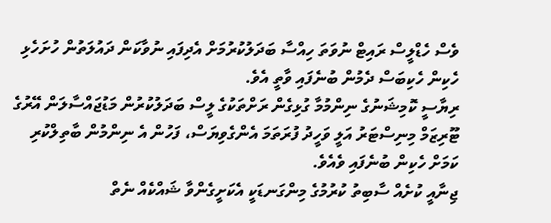ވެސް ހެޑްލީސް ރައިޓް ނުވަތަ ހިއްސާ ބަދަލުކުރުމަށް އެދިފައި ނުވާކަން ދައުލަތުން ހުށަހެޅި ހެކިން ހެކިބަސް ދެމުން ބުނެފައި ވާތީ އެވެ.
ރިޔާސީ ކޮމިޝަނުގެ ނިންމުމާ ގުޅިގެން ރަށްތަކުގެ ލީސް ބަދަލުކުރުން މަޑުޖައްސާލަން އޭރުގެ ޓޫރިޒަމް މިނިސްޓަރު އަލީ ވަހީދު ފުރަތަމަ އެންގެވިޔަސް، ފަހުން އެ ނިންމުން ބާތިލްކުރި ކަމަށް ހެކިން ބުނެފައި ވެއެވެ.
ޖިނާއީ ކުށެއް ސާބިތު ކުރުމުގެ މިންގަނޑަކީ އެކަށީގެންވާ ޝައްކެއް ނެތް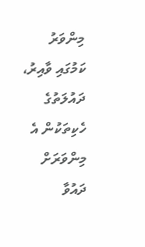މިންވަރު ކަމުގައި ވާއިރު، ދައުލަތުގެ ހެކިތަކުން އެ މިންވަރަށް ދައުވާ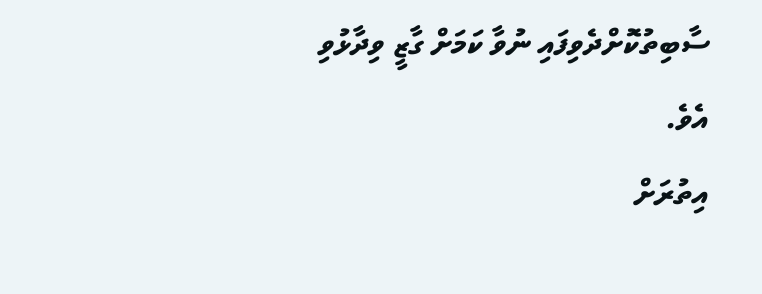ސާބިތުކޮށްދެވިފައި ނުވާ ކަމަށް ގާޒީ ވިދާޅުވި އެވެ.
އިތުރަށް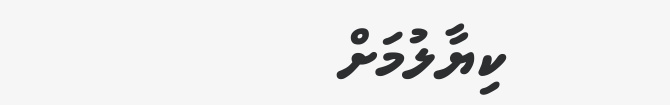ކިޔާލުމަށް